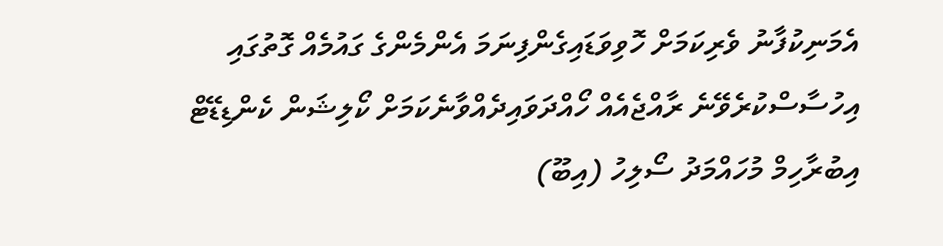އެމަނިކުފާނު ވެރިކަމަށް ހޮވިވަޑައިގެންފިނަމަ އެންމެންގެ ގައުމެއް ގޮތުގައި އިހުސާސްކުރެވޭނެ ރާއްޖެއެއް ހޯއްދަވައިދެއްވާނެކަމަށް ކޯލިޝަން ކެންޑިޑޭޓް އިބުރާހިމް މުހައްމަދު ސޯލިހު (އިބޫ)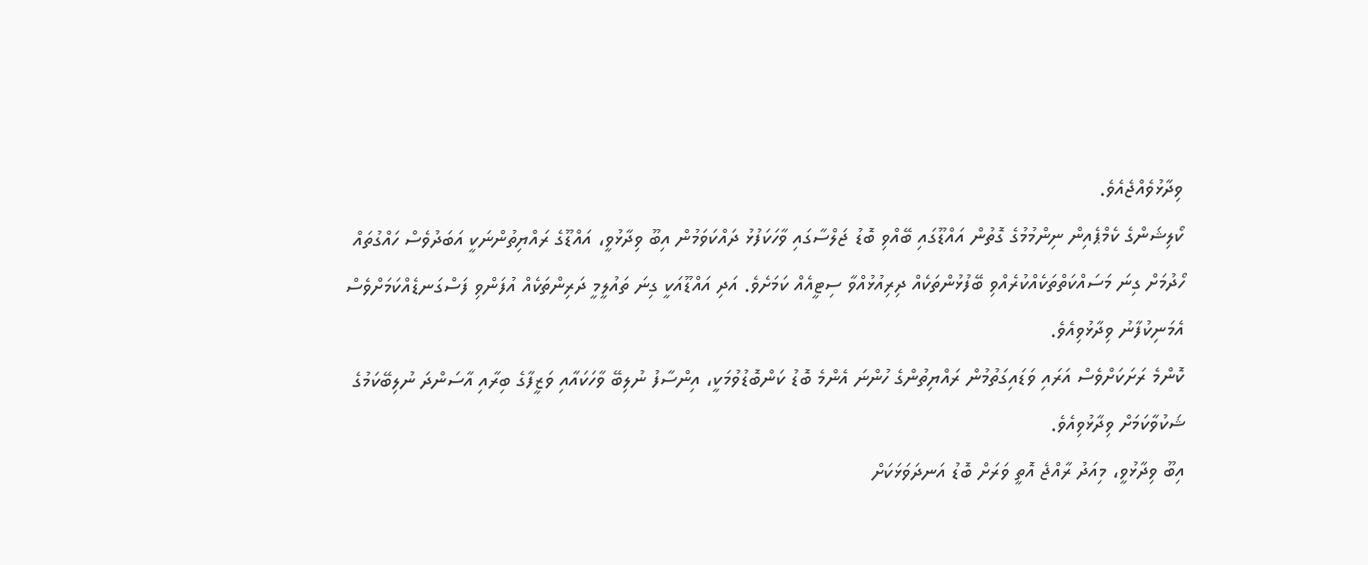ވިދާޅުވެއްޖެއެވެ.
ކޯލިޝަންގެ ކެމްޕެއިން ނިންމުމުގެ ގޮތުން އައްޑޫގައި ބޭއްވި ބޮޑު ޖަލްސާގައި ވާހަކަފުޅު ދައްކަވަމުން އިބޫ ވިދާޅުވީ، އައްޑޫގެ ރައްޔިތުންނަކީ އަބަދުވެސް ހައްގުތައް ހޯދުމަށް ގިނަ މަސައްކަތްތަކެއްކުރެއްވި ބޭފުޅުންތަކެއް ދިރިއުޅުއްވާ ސިޓީއެއް ކަމަށެވެ. އަދި އައްޑޫއަކީ ގިނަ ތައުލީމީ ދަރިންތަކެއް އުފަންވި ފަސްގަނޑެއްކަމަށްވެސް އެމަނިކުފާނު ވިދާޅުވިއެވެ.
ކޮންމެ ރަށަކަށްވެސް އަރައި ވަޑައިގަތުމުން ރައްޔިތުންގެ ހުންނަ އެންމެ ބޮޑު ކަންބޮޑުވުމަކީ، އިންސާފު ނުލިބޭ ވާހަކައާއި ވަޒީފާގެ ބިރާއި އާސަންދަ ނުލިބޭކަމުގެ ޝަކުވާކަމަށް ވިދާޅުވިއެވެ.
އިބޫ ވިދާޅުވީ، މިއަދު ރާއްޖެ އޮތީ ވަރަށް ބޮޑު އަނދަވަޅަކަށް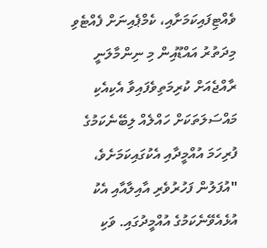ވެއްޓިފައިކަމަށާއި، ކެމްޕެއިނަށް ފެއްޓެވި މިދަތުރު އައްޑޫއިން މި ނިންމާލަނީ ރާއްޖެއަށް ކުރިމަތިވެފައިވާ އެކިއެކި މައްސަލަތަކަށް ހައްލެއް ލިބޭނެކަމުގެ ފުރިހަމަ އުއްމީދާއި އެކުގައިކަމަށެވެ،
"އުފަލުން ފަހުރުވެރި އާއިލާއާއި އެކު އުޅެއެވޭނެކަމުގެ އުއްމީދުގައި. ވަކި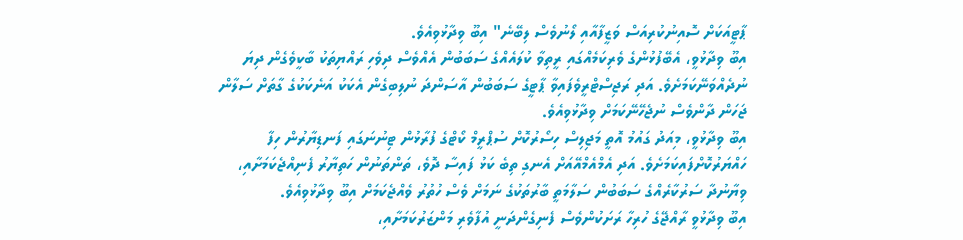ޕާޓީއަކަށް ސޮއިނުކުރިއަސް ވަޒީފާއާއި ލޯނުވެސް ލިބޭނެ" އިބޫ ވިދާޅުވިއެވެ.
އިބޫ ވިދާޅުވީ، އެބޭފުޅުންގެ ވެރިކަމެއްގައި ރީތިވާ ކުލައެއްގެ ސަބަބުން އެއްވެސް ދިވެހި ރައްޔިތަކު ބާކީވެގެން ދިޔަ ނުދެއްވަނޭކަމަށެވެ. އަދި ރަޖިސްޓްރީވެފައިވާ ޕާޓީގެ ސަބަބުން އާސަންދަ ނުލިބިގެން އެކަކު އަނެކަކުގެ ގާތަށް ސަލާން ޖަހަން ދާންވެސް ނުޖެހޭނޭކަމަށް ވިދާޅުވިއެވެ.
އިބޫ ވިދާޅުވީ، މިއަދު ގައުމު އޮތީ މަޖިލިސް ހިސޯރުކޮށް ސުޕްރީމް ކޯޓްގެ ފުރާޅުން ޓިނުނަގައި ފަނޑިޔާރުން ހިފާ ހައްޔަރުކޮށްފައިކަމަށެވެ. އަދި އެމްއެމްއޭއަށް އެނގި ތިބެ ކަޅު ފައިސާ ދޮވެ، ތަންތަނުން ހަތިޔާރު ފެނިއްޖެކަމަށާއި، ވިޔާނުދާ ސަރުކާރެއްގެ ސަބަބުން ސަލާމަތީ ބާރުތަކުގެ ނަމަށް ވެސް ހުތުރު ވެއްޖެކަމަށް އިބޫ ވިދާޅުވިއެވެ.
އިބޫ ވިދާޅުވީ ރާއްޖޭގެ ހުރިހާ ރަށަކުންވެސް ފެނިގެންދަނީ އުފާވެރި މަންޒަރުކަމަށާއި،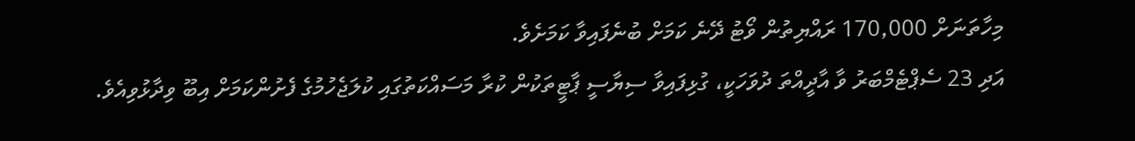މިހާތަނަށް 170,000 ރައްޔިތުން ވޯޓު ދޭނެ ކަމަށް ބުނެފައިވާ ކަމަށެވެ.
އަދި 23 ސެޕްޓެމްބަރު ވާ އާދީއްތަ ދުވަހަކީ، ގުޅިފައިވާ ސިޔާސީ ޕާޓީތަކުން ކުރާ މަސައްކަތުގައި ކުލަޖެހުމުގެ ފެށުންކަމަށް އިބޫ ވިދާޅުވިއެވެ.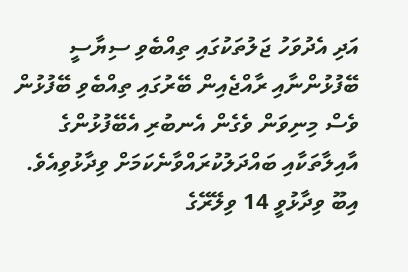އަދި އެދުވަހު ޖަލުތަކުގައި ތިއްބެވި ސިޔާސީ ބޭފުޅުންނާއި ރާއްޖެއިން ބޭރުގައި ތިއްބެވި ބޭފުޅުން ވެސް މިނިވަން ވެގެން އެނބުރި އެބޭފުޅުންގެ އާއިލާތަކާއި ބައްދަލުކުރައްވާނެކަމަށް ވިދާޅުވިއެވެ.
އިބޫ ވިދާޅުވީ 14 ވިލޭރޭގެ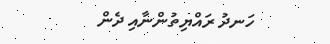ހަނދު ރައްޔިތުންނާއި ދެން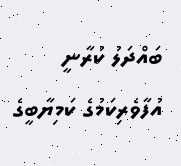ބައްދަލު ކުރާނީ އުފާވެރިކަމުގެ ކަމިޔާބީގެ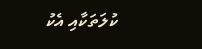ކުލަތަކާއި އެކު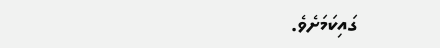ގައިކަމަށެވެ.